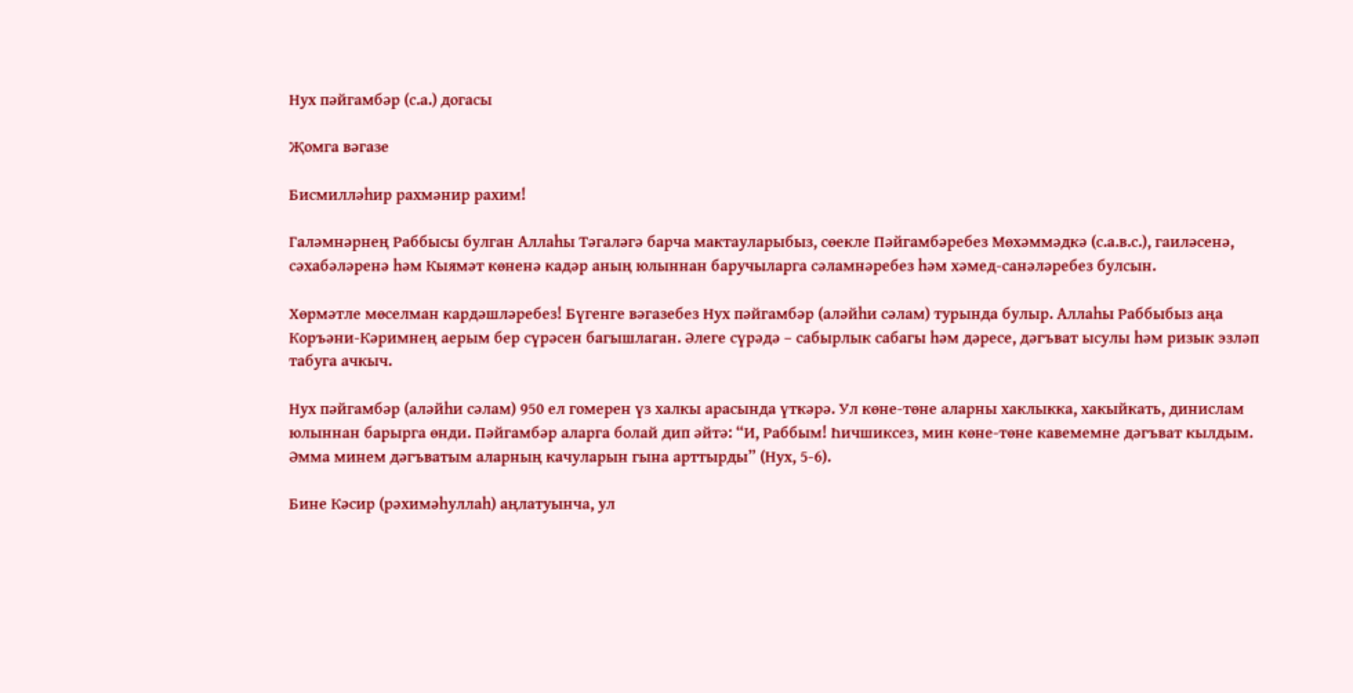Нух пәйгамбәр (с.а.) догасы

Җомга вәгазе

Бисмилләһир рахмәнир рахим!

Галәмнәрнең Раббысы булган Аллаһы Тәгаләгә барча мактауларыбыз, сөекле Пәйгамбәребез Мөхәммәдкә (с.а.в.с.), гаиләсенә, сәхабәләренә һәм Кыямәт көненә кадәр аның юлыннан баручыларга сәламнәребез һәм хәмед-санәләребез булсын.

Хөрмәтле мөселман кардәшләребез! Бүгенге вәгазебез Нух пәйгамбәр (аләйһи сәлам) турында булыр. Аллаһы Раббыбыз аңа Коръәни-Кәримнең аерым бер сүрәсен багышлаган. Әлеге сүрәдә – сабырлык сабагы һәм дәресе, дәгъват ысулы һәм ризык эзләп табуга ачкыч.

Нух пәйгамбәр (аләйһи сәлам) 950 ел гомерен үз халкы арасында үткәрә. Ул көне-төне аларны хаклыкка, хакыйкать, динислам юлыннан барырга өнди. Пәйгамбәр аларга болай дип әйтә: “И, Раббым! Һичшиксез, мин көне-төне кавемемне дәгъват кылдым. Әмма минем дәгъватым аларның качуларын гына арттырды” (Нух, 5-6).

Бине Кәсир (рәхимәһуллаһ) аңлатуынча, ул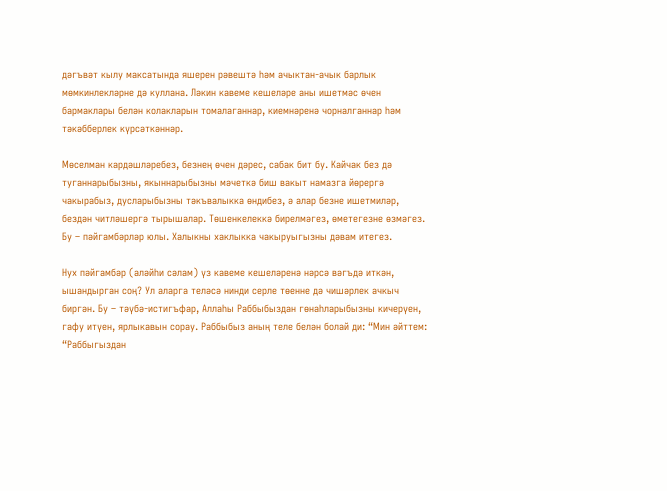дәгъвәт кылу максатында яшерен рәвештә һәм ачыктан-ачык барлык мөмкинлекләрне дә куллана. Ләкин кавеме кешеләре аны ишетмәс өчен бармаклары белән колакларын томалаганнар, киемнәренә чорналганнар һәм тәкәбберлек күрсәткәннәр.

Мөселман кардәшләребез, безнең өчен дәрес, сабак бит бу. Кайчак без дә туганнарыбызны, якыннарыбызны мәчеткә биш вакыт намазга йөрергә чакырабыз, дусларыбызны тәкъвалыкка өндибез, ә алар безне ишетмиләр, бездән читләшергә тырышалар. Төшенкелеккә бирелмәгез, өметегезне өзмәгез. Бу – пәйгамбәрләр юлы. Халыкны хаклыкка чакыруыгызны дәвам итегез.

Нух пәйгамбәр (аләйһи сәлам) үз кавеме кешеләренә нәрсә вәгъдә иткән, ышандырган соң? Ул аларга теләсә нинди серле төенне дә чишәрлек ачкыч биргән. Бу – тәүбә-истигъфар, Аллаһы Раббыбыздан гөнаһларыбызны кичерүен, гафу итүен, ярлыкавын сорау. Раббыбыз аның теле белән болай ди: “Мин әйттем: “Раббыгыздан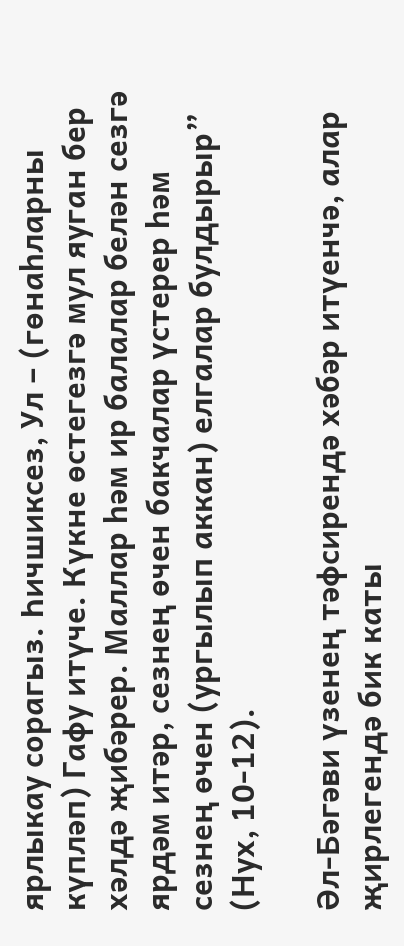ярлыкау сорагыз. Һичшиксез, Ул – (гөнаһларны күпләп) Гафу итүче. Күкне өстегезгә мул яуган бер хәлдә җибәрер. Маллар һәм ир балалар белән сезгә ярдәм итәр, сезнең өчен бакчалар үстерер һәм сезнең өчен (ургылып аккан) елгалар булдырыр” (Нух, 10-12).

Әл-Бәгәви үзенең тәфсирендә хәбәр итүенчә, алар җирлегендә бик каты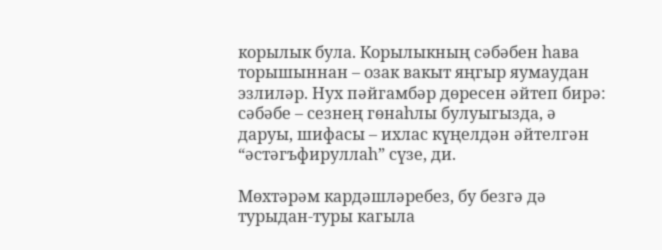корылык була. Корылыкның сәбәбен һава торышыннан – озак вакыт яңгыр яумаудан эзлиләр. Нух пәйгамбәр дөресен әйтеп бирә: сәбәбе – сезнең гөнаһлы булуыгызда, ә даруы, шифасы – ихлас күңелдән әйтелгән “әстәгъфируллаһ” сүзе, ди.

Мөхтәрәм кардәшләребез, бу безгә дә турыдан-туры кагыла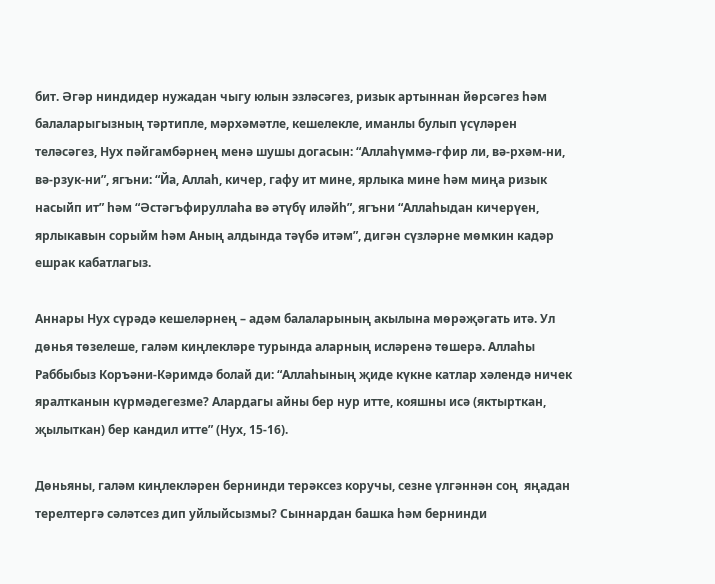бит. Әгәр ниндидер нужадан чыгу юлын эзләсәгез, ризык артыннан йөрсәгез һәм балаларыгызның тәртипле, мәрхәмәтле, кешелекле, иманлы булып үсүләрен теләсәгез, Нух пәйгамбәрнең менә шушы догасын: “Аллаһүммә-гфир ли, вә-рхәм-ни, вә-рзук-ни”, ягъни: “Йа, Аллаһ, кичер, гафу ит мине, ярлыка мине һәм миңа ризык насыйп ит” һәм “Әстәгъфируллаһа вә әтүбү иләйһ”, ягъни “Аллаһыдан кичерүен, ярлыкавын сорыйм һәм Аның алдында тәүбә итәм”, дигән сүзләрне мөмкин кадәр ешрак кабатлагыз.

Аннары Нух сүрәдә кешеләрнең – адәм балаларының акылына мөрәҗәгать итә. Ул дөнья төзелеше, галәм киңлекләре турында аларның исләренә төшерә. Аллаһы Раббыбыз Коръәни-Кәримдә болай ди: “Аллаһының җиде күкне катлар хәлендә ничек яралтканын күрмәдегезме? Алардагы айны бер нур итте, кояшны исә (яктырткан, җылыткан) бер кандил итте” (Нух, 15-16).

Дөньяны, галәм киңлекләрен бернинди терәксез коручы, сезне үлгәннән соң  яңадан терелтергә сәләтсез дип уйлыйсызмы? Сыннардан башка һәм бернинди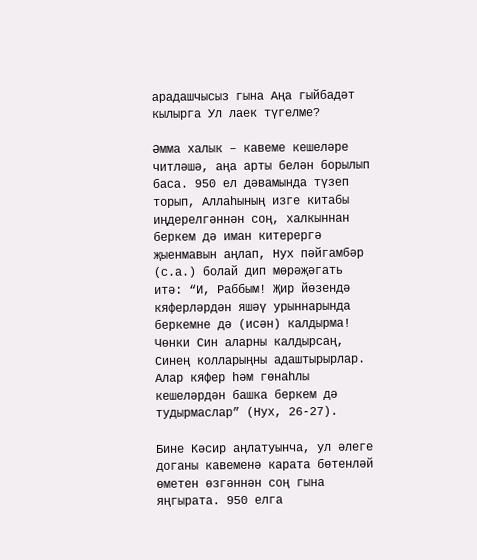арадашчысыз гына Аңа гыйбадәт кылырга Ул лаек түгелме?

Әмма халык – кавеме кешеләре читләшә, аңа арты белән борылып баса. 950 ел дәвамында түзеп торып, Аллаһының изге китабы иңдерелгәннән соң, халкыннан беркем дә иман китерергә җыенмавын аңлап, Нух пәйгамбәр (с.а.) болай дип мөрәҗәгать итә: “И, Раббым! Җир йөзендә кяферләрдән яшәү урыннарында беркемне дә (исән) калдырма! Чөнки Син аларны калдырсаң, Синең колларыңны адаштырырлар. Алар кяфер һәм гөнаһлы кешеләрдән башка беркем дә тудырмаслар” (Нух, 26-27).

Бине Кәсир аңлатуынча, ул әлеге доганы кавеменә карата бөтенләй өметен өзгәннән соң гына яңгырата. 950 елга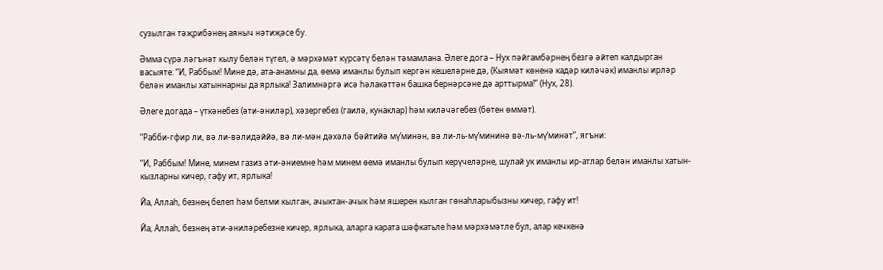сузылган тәҗрибәнең аяныч нәтиҗәсе бу.

Әмма сүрә ләгънәт кылу белән түгел, ә мәрхәмәт күрсәтү белән тәмамлана. Әлеге дога – Нух пәйгамбәрнең безгә әйтеп калдырган васыяте: “И, Раббым! Мине дә, ата-анамны да, өемә иманлы булып кергән кешеләрне дә, (Кыямәт көненә кадәр киләчәк) иманлы ирләр белән иманлы хатыннарны да ярлыка! Залимнәргә исә һәлакәттән башка бернәрсәне дә арттырма!” (Нух, 28).

Әлеге догада – үткәнебез (әти-әниләр), хәзергебез (гаилә, кунаклар) һәм киләчәгебез (бөтен өммәт).

“Рабби-гфир ли, вә ли-вәлидәййә, вә ли-мән дәхәлә бәйтийә мү’минән, вә ли-ль-мү’мининә вә-ль-мү’минәт”, ягъни:

“И, Раббым! Мине, минем газиз әти-әниемне һәм минем өемә иманлы булып керүчеләрне, шулай ук иманлы ир-атлар белән иманлы хатын-кызларны кичер, гафу ит, ярлыка!

Йа, Аллаһ, безнең белеп һәм белми кылган, ачыктан-ачык һәм яшерен кылган гөнаһларыбызны кичер, гафу ит!

Йа, Аллаһ, безнең әти-әниләребезне кичер, ярлыка, аларга карата шәфкатьле һәм мәрхәмәтле бул, алар кечкенә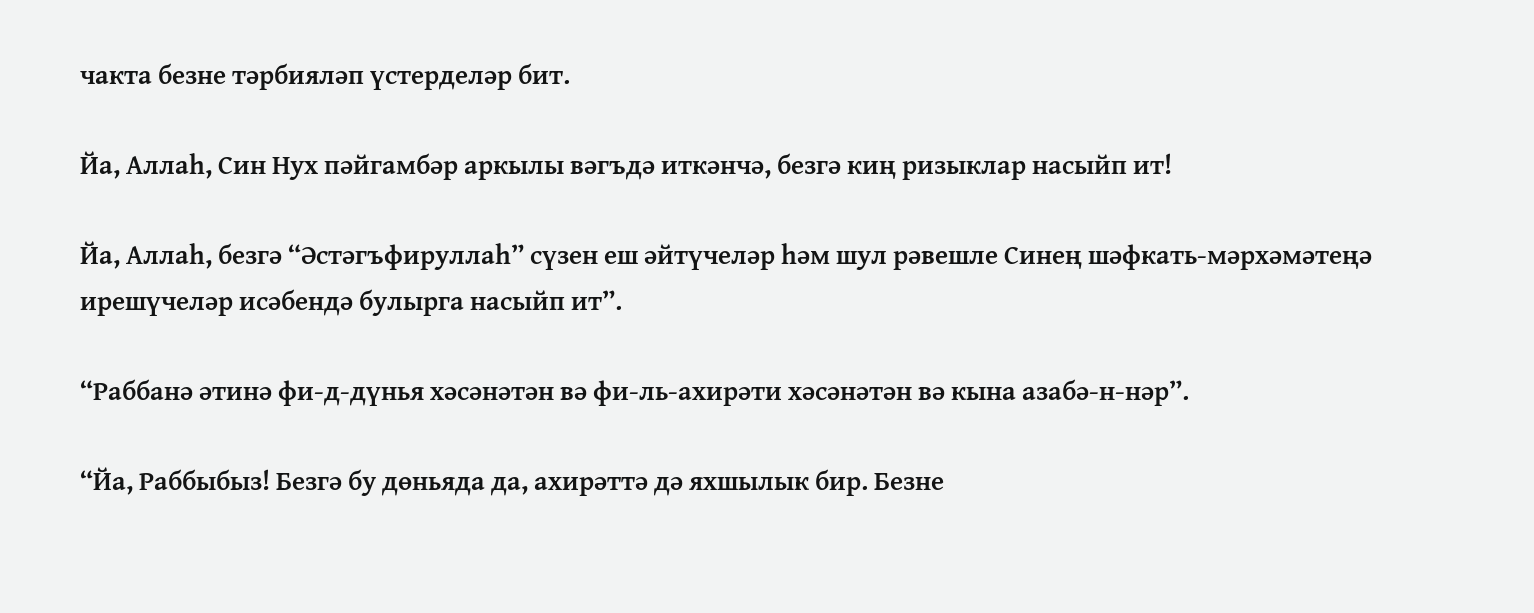чакта безне тәрбияләп үстерделәр бит.

Йа, Аллаһ, Син Нух пәйгамбәр аркылы вәгъдә иткәнчә, безгә киң ризыклар насыйп ит!

Йа, Аллаһ, безгә “Әстәгъфируллаһ” сүзен еш әйтүчеләр һәм шул рәвешле Синең шәфкать-мәрхәмәтеңә ирешүчеләр исәбендә булырга насыйп ит”.

“Раббанә әтинә фи-д-дүнья хәсәнәтән вә фи-ль-ахирәти хәсәнәтән вә кына азабә-н-нәр”.

“Йа, Раббыбыз! Безгә бу дөньяда да, ахирәттә дә яхшылык бир. Безне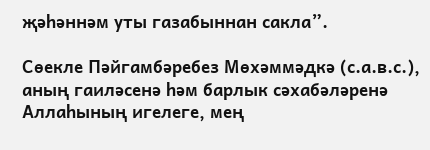җәһәннәм уты газабыннан сакла”.

Сөекле Пәйгамбәребез Мөхәммәдкә (с.а.в.с.), аның гаиләсенә һәм барлык сәхабәләренә Аллаһының игелеге, мең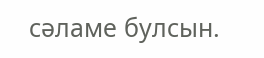сәламе булсын.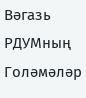Вәгазь РДУМның Голәмәләр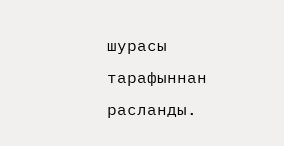шурасы тарафыннан расланды.